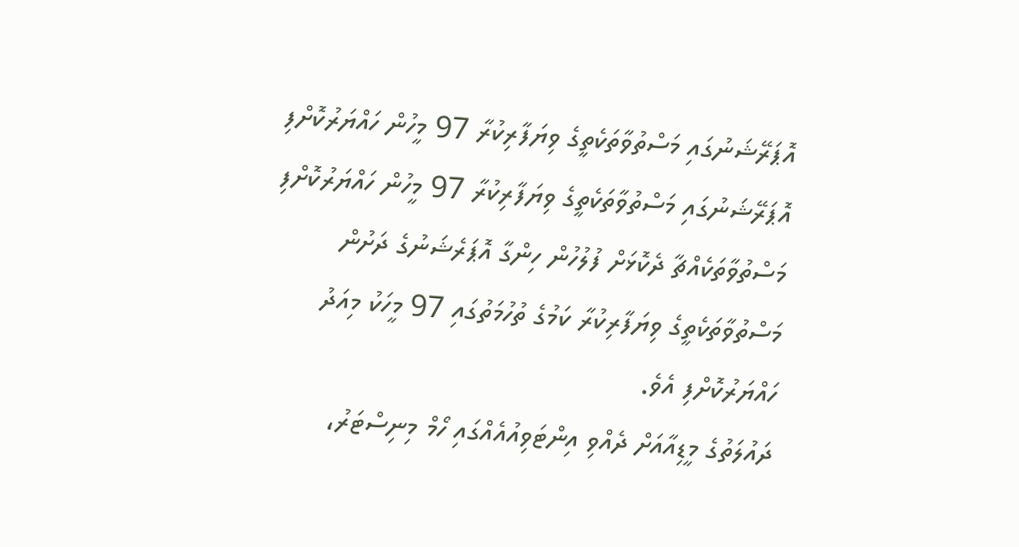އޮޕަރޭޝަނުގައި މަސްތުވާތަކެތީގެ ވިޔަފާރިކުރާ 97 މީހުން ހައްޔަރުކޮށްފި އޮޕަރޭޝަނުގައި މަސްތުވާތަކެތީގެ ވިޔަފާރިކުރާ 97 މީހުން ހައްޔަރުކޮށްފި
މަސްތުވާތަކެއްޗާ ދެކޮޅަށް ފުލުހުން ހިންގާ އޮޕަރެޝަނުގެ ދަށުން މަސްތުވާތަކެތީގެ ވިޔަފާރިކުރާ ކަމުގެ ތުހުމަތުގައި 97 މީހަކު މިއަދު ހައްޔަރުކޮށްފި އެވެ.
ދައުލަތުގެ މީޑިއާއަށް ދެއްވި އިންޓަވިއުއެއްގައި ހޯމް މިނިސްޓަރު،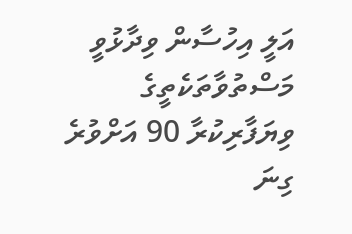އަލީ އިހުސާން ވިދާޅުވީ މަސްތުވާތަކެތީގެ ވިޔަފާރިކުރާ 90 އަށްވުރެ ގިނަ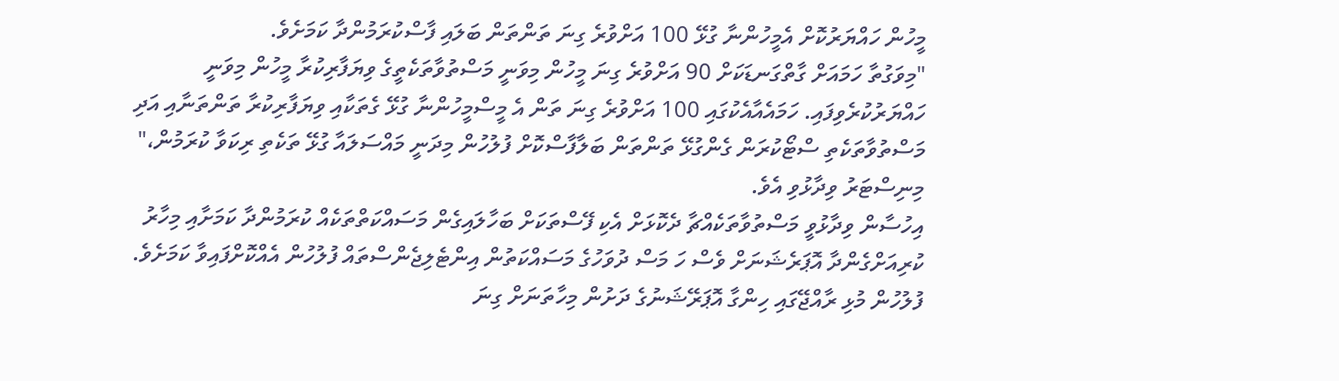މީހުން ހައްޔަރުކޮށް އެމީހުންނާ ގުޅޭ 100 އަށްވުރެ ގިނަ ތަންތަން ބަލައި ފާސްކުރަމުންދާ ކަމަށެވެ.
"މިވަގުތާ ހަމައަށް ގާތްގަނޑަކަށް 90 އަށްވުރެ ގިނަ މީހުން މިވަނީ މަސްތުވާތަކެތީގެ ވިޔަފާރިކުރާ މީހުން މިވަނީ ހައްޔަރުކުރެވިފައި. ހަމައެއާއެކުގައި 100 އަށްވުރެ ގިނަ ތަން އެ މީސްމީހުންނާ ގުޅޭ ގެތަކާއި ވިޔަފާރިކުރާ ތަންތަނާއި އަދި މަސްތުވާތަކެތި ސްޓޯކުރަން ގެންގުޅޭ ތަންތަން ބަލާފާސްކޮށް ފުލުހުން މިދަނީ މައްސަލައާ ގުޅޭ ތަކެތި ރިކަވާ ކުރަމުން،" މިނިސްޓަރު ވިދާޅުވި އެވެ.
އިހުސާން ވިދާޅުވީ މަސްތުވާތަކެއްޗާ ދެކޮޅަށް އެކި ފޭސްތަކަށް ބަހާލައިގެން މަސައްކަތްތަކެއް ކުރަމުންދާ ކަމަށާއި މިހާރު ކުރިއަށްގެންދާ އޮޕަރެޝަނަށް ވެސް ހަ މަސް ދުވަހުގެ މަސައްކަތުން އިންޓެލިޖެންސްތައް ފުލުހުން އެއްކޮށްފައިވާ ކަމަށެވެ.
ފުލުހުން މުޅި ރާއްޖޭގައި ހިންގާ އޮޕަރޭޝަނުގެ ދަށުން މިހާތަނަށް ގިނަ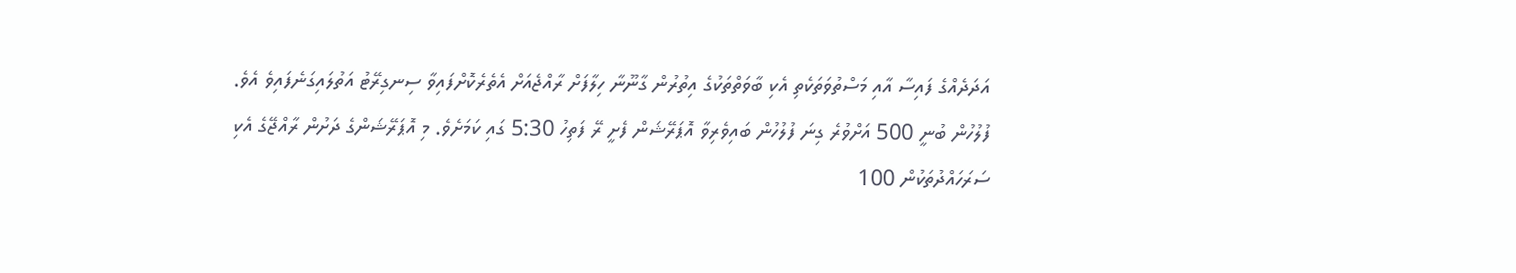އަދަދެއްގެ ފައިސާ އާއި މަސްތުވަތަކެތި އެކި ބާވަތްތަކުގެ އިތުރުން ގާނޫނާ ހިލާފަށް ރާއްޖެއަށް އެތެރެކޮށްފައިވާ ސިނގިރޭޓު އަތުލައިގަނެފައިވެ އެވެ.
ފުލުހުން ބުނީ 500 އަށްވުރެ ގިނަ ފުލުހުން ބައިވެރިވާ އޮޕަރޭޝަން ފެށީ ރޭ ފަތިހު 5:30 ގައި ކަމަށެވެ. މި އޮޕަރޭޝަންގެ ދަށުން ރާއްޖޭގެ އެކި ސަރަހައްދުތަކުން 100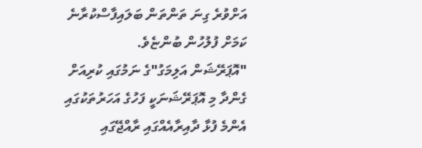އަށްވުރެ ގިނަ ތަންތަން ބަލައިފާސްކުރާނެ ކަމަށް ފުލުހުން ބުންޏެވެ.
"އޮޕަރޭޝަން އަލިމަގު"ގެ ނަމުގައި ކުރިއަށް ގެންދާ މި އޮޕަރޭޝަނަކީ ފަހުގެ އަހަރުތަކުގައި އެންމެ ފުޅާ ދާއިރާއެއްގައި ރާއްޖޭގައި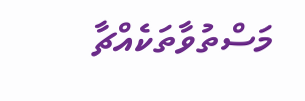މަސްތުވާތަކެއްޗާ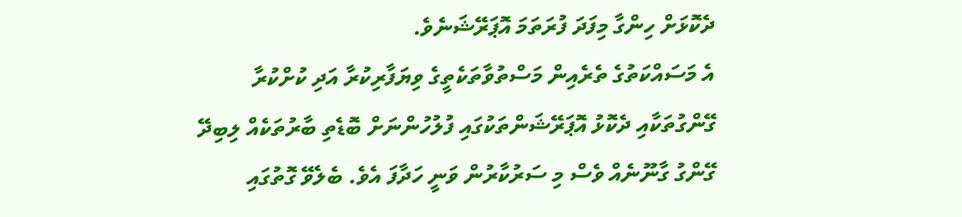ދެކޮޅަށް ހިންގާ މިފަދަ ފުރަތަމަ އޮޕަރޭޝަނެވެ.
އެ މަސައްކަތުގެ ތެރެއިން މަސްތުވާތަކެތީގެ ވިޔަފާރިކުރާ އަދި ކުށްކުރާ ގޭންގުތަކާއި ދެކޮޅު އޮޕަރޭޝަންތަކުގައި ފުލުހުންނަށް ބޮޑެތި ބާރުތަކެއް ލިބިދޭ ގޭންގު ގާނޫނެއް ވެސް މި ސަރުކާރުން ވަނީ ހަދާފަ އެވެ. ބެލެވޭ ގޮތުގައި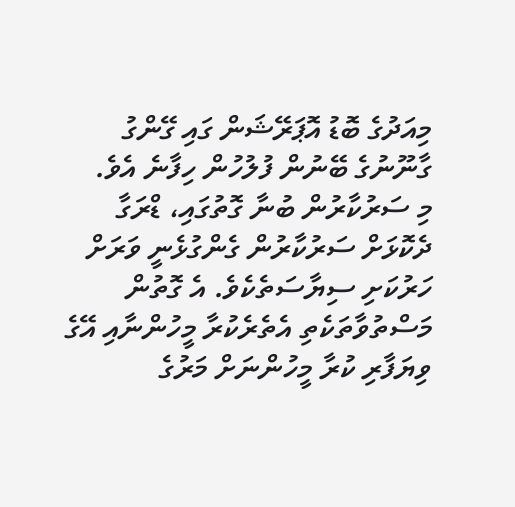މިއަދުގެ ބޮޑު އޮޕަރޭޝަން ގައި ގޭންގު ގާނޫނުގެ ބޭނުން ފުލުހުން ހިފާނެ އެވެ.
މި ސަރުކާރުން ބުނާ ގޮތުގައި، ޑްރަގާ ދެކޮޅަށް ސަރުކާރުން ގެންގުޅެނީ ވަރަށް ހަރުކަށި ސިޔާސަތެކެވެ. އެ ގޮތުން މަސްތުވާތަކެތި އެތެރެކުރާ މީހުންނާއި އޭގެ ވިޔަފާރި ކުރާ މީހުންނަށް މަރުގެ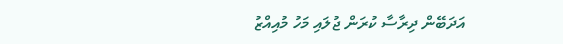އަދަބޭން ދިރާސާ ކުރަން ޖުލައި މަހު މުއިއްޒު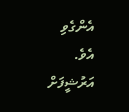އެންގެވި އެވެ.
އަރުޝީފަށް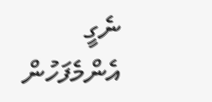ނެގީ
އެންމެފަހުން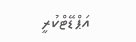އަޕްޑޭޓްކުރީ